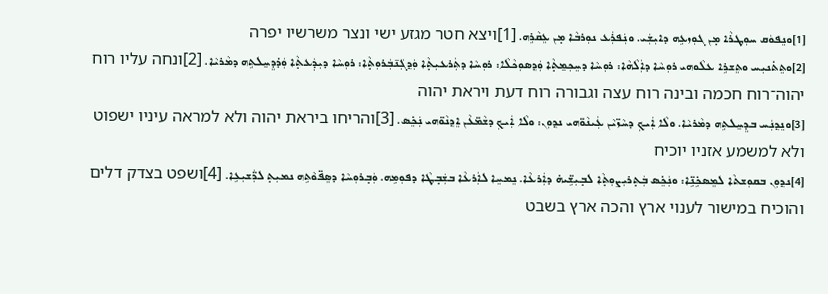[1]ܘܢܸܦܘܿܩ ܚܘܼܛܪܵܐ ܡ̣ܢ ܓܘܼܙܥܹܗ ܕܐܝܼܫܲܝ. ܘܢܲܦܪܲܥ ܢܘܼܪܒܵܐ ܡ̣ܢ ܥܸܩܵܪܹܗ. [1]ויצא חטר מגזע ישי ונצר משרשיו יפרה
[2]ܘܬܸܬ̇ܢܝܼܚ ܘܬܸܫܪܹܐ ܥܠܵܘܗܝ ܪܘܼܚܵܐ ܕܐܲܠܵܗܵܐ: ܪܘܼܚܵܐ ܕܚܸܟ݂ܡ̱ܬ̣ܵܐ ܘܲܕ݂ܣܘܼܟܵܠܵܐ: ܪܘܼܚܵܐ ܕܬܲܪܥܝܼܬ̣ܵܐ ܘܲܕ݂ܓܲܢ̄ܒܲܪܘܼܬ̣ܵܐ: ܪܘܼܚܵܐ ܕܝܼܕܲܥܬ̣ܵܐ ܘܲܕ̇ܕܸܚ̱ܠܬܹܗ ܕܡܵܪܝܵܐ. [2]ונחה עליו רוח יהוה־רוח חכמה ובינה רוח עצה וגבורה רוח דעת ויראת יהוה
[3]ܘܢܸܕ݂ܢܲܚ ܒܕܸܚ̱ܠܬܹܗ ܕܡܵܪܝܵܐ. ܘܠܵܐ ܐܲܝܟ݂ ܕܚܵܙ̈ܝܵܢ ܥܲܝܢܵܘ̈ܗܝ ܢܕ݂ܘܼܢ: ܘܠܵܐ ܐܲܝܟ݂ ܕܫܵܡ̈ܥܵܢ ܐܸܕ݂ܢܵܘ̈ܗܝ ܢܲܟܸ̇ܣ. [3]והריחו ביראת יהוה ולא למראה עיניו ישפוט ולא למשמע אזניו יוכיח
[4]ܢܕ݂ܘܼܢ ܒܩܘܼܫܬܵܐ ܠܡܸܣܟܹ̇ܢܹ̈ܐ: ܘܢܲܟܸ̇ܣ ܒܲܬ̣ܪܝܼܨܘܼܬ̣ܵܐ ܠܒ̣ܝܼܫܹ̈ܝܗ̇ ܕܐܲܪܥܵܐ. ܢܸܡܚܸܐ ܠܐܲܪܥܵܐ ܒܫܲܒ̣ܛܵܐ ܕܦܘܼܡܹܗ. ܘܲܒ̣ܪܘܼܚܵܐ ܕܣܸܦ̈ܘܵܬܹܗ ܢܡܝܼܬ̣ ܠܪ̈ܲܫܝܼܥܹܐ. [4]ושפט בצדק דלים והוכיח במישור לענוי ארץ והכה ארץ בשבט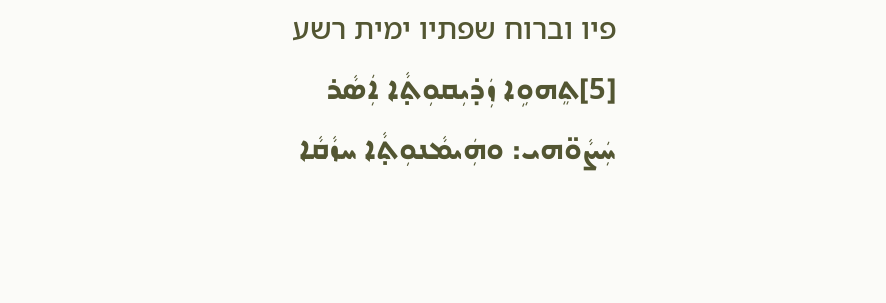פיו וברוח שפתיו ימית רשע
[5]ܬܸܗܘܹܐ ܙܲܕ̇ܝܼܩܘܼܬ̣ܵܐ ܐܲܣܵܪ ܚܲܨܵܘ̈ܗܝ: ܘܗܲܝܡܵܢܘܼܬ̣ܵܐ ܚܙܵܩܵܐ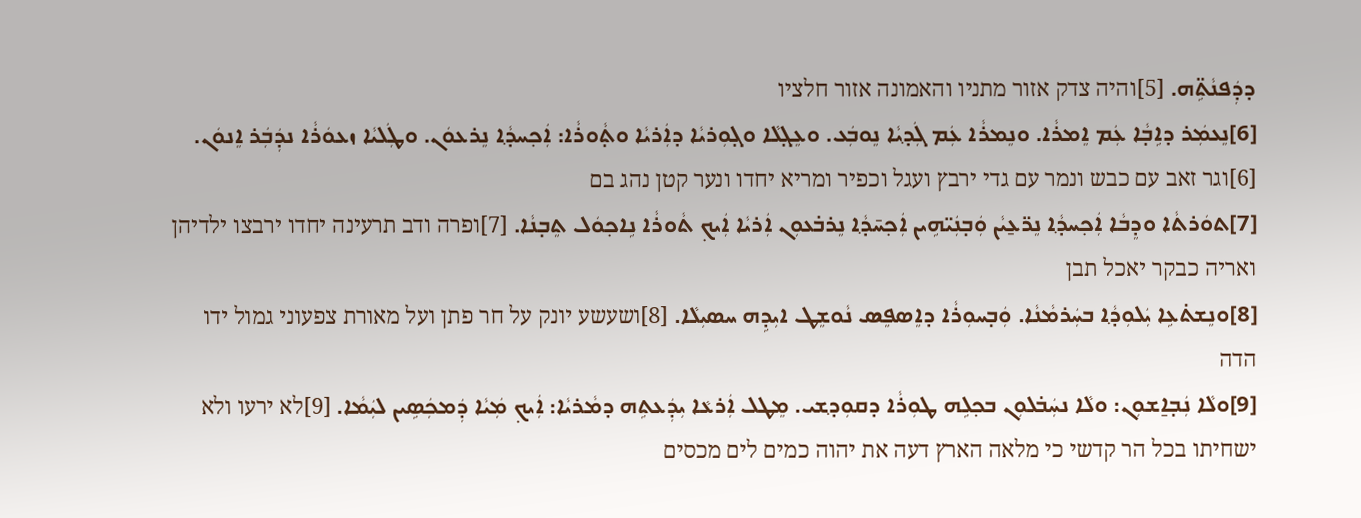ܕܕܲܦܢܵܬܹ̈ܗ. [5]והיה צדק אזור מתניו והאמונה אזור חלציו
[6]ܢܸܥܡܲܪ ܕܐܹܒ̣ܵܐ ܥܲܡ ܐܸܡܪܵܐ. ܘܢܸܡܪܵܐ ܥܲܡ ܓܲܕ݂ܝܵܐ ܢܸܘܒܲܥ. ܘܥܸܓ̣ܠܵܐ ܘܓ̣ܘܼܪܝܵܐ ܕܐܲܪܝܵܐ ܘܬ̣ܵܘܪܵܐ: ܐܲܟ݂ܚܕ݂ܵܐ ܢܸܪܥܘܿܢ. ܘܛܲܠܝܵܐ ܙܥܘܿܪܵܐ ܢܕܲܒܲܪ ܐܸܢܘܿܢ. [6]וגר זאב עם כבש ונמר עם גדי ירבץ ועגל וכפיר ומריא יחדו ונער קטן נהג בם
[7]ܬܘܿܪܬܵܐ ܘܕܸܒܵܐ ܐܲܟ݂ܚܕ݂ܵܐ ܢܸܪ̈ܥ̱ܝܵܢ ܘܲܒ̣ܢܲܝ̈ܗܹܝܢ ܐܲܟ݂ܚ̄ܕ݂ܵܐ ܢܸܪܒ̇ܥܘܼܢ ܐܲܪܝܵܐ ܐܲܝܟ݂ ܬܵܘܪܵܐ ܢܹܐܟ݂ܘܿܠ ܬܸܒ̣ܢܵܐ. [7]ופרה ודב תרעינה יחדו ירבצו ילדיהן ואריה כבקר יאכל תבן
[8]ܘܢܸܫܬ̇ܥܹܐ ܝܲܠܘܼܕ݂ܵܐ ܒܚܲܪܡܵܢܵܐ. ܘܲܒ̣ܚܘܼܪܵܐ ܕܐܸܣܦܸܣ ܢܵܘܫܸܛ ܐܝܼܕܹܗ ܚܣܝܼܠܵܐ. [8]ושעשע יונק על חר פתן ועל מאורת צפעוני גמול ידו הדה
[9]ܘܠܵܐ ܢܲܒ̣ܐ̱ܫܘܼܢ: ܘܠܵܐ ܢܚܲܒ̇ܠܘܼܢ ܒܟ݂ܠܹܗ ܛܘܼܪܵܐ ܕܩܘܼܕ݂ܫܝ. ܡܸܛܠ ܐܲܪܥܵܐ ܝܼܕܲܥܬܹܗ ܕܡܵܪܝܵܐ: ܐܲܝܟ݂ ܡܲܝܵܐ ܕܲܡܟܲܣܹܝܢ ܠܝܲܡܵܐ. [9]לא ירעו ולא ישחיתו בכל הר קדשי כי מלאה הארץ דעה את יהוה כמים לים מכסים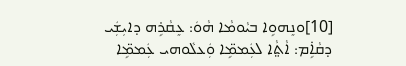[10]ܘܢܸܗܘܹܐ ܒܝܵܘܡܵܐ ܗܵܘܿ: ܥܸܩܵܪܹܗ ܕܐܝܼܫܲܝ ܕܩܵܐܹ̇ܡ: ܐܵܬ̤ܵܐ ܠܥܲܡܡܹ̈ܐ ܘܲܥܠܵܘܗܝ ܥܲܡܡܹ̈ܐ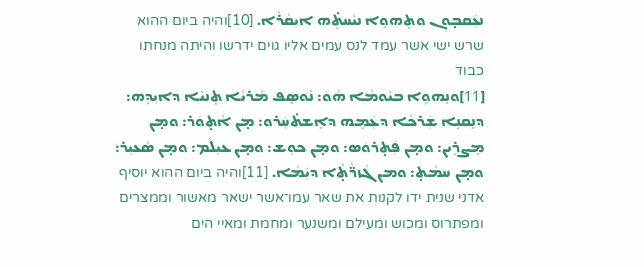ܢܥܲܩܒ̣ܘܼܢ ܘܬܸܗܘܹܐ ܢܝܵܚܬܹ̇ܗ ܐܝܼܩܵܪܵܐ. [10]והיה ביום ההוא שרש ישי אשר עמד לנס עמים אליו גוים ידרשו והיתה מנחתו כבוד
[11]ܘܢܸܗܘܹܐ ܒܝܵܘܡܵܐ ܗܵܘܿ: ܢܵܘܣܸܦ ܡܵܪܝܵܐ ܬܸܢܝܵܐ ܕܐܝܼܕܹܗ: ܕܢܸܩܢܹܐ ܫܲܪܟܵܐ ܕܥܲܡܹܗ ܕܐܸܫܬ̇ܚܲܪܘ: ܡ̣ܢ ܐܵܬ̣ܘܿܪ: ܘܡ̣ܢ ܡܸܨܪܹܝܢ: ܘܡ̣ܢ ܦܲܬ̣ܪܘܿܣ: ܘܡ̣ܢ ܟܘܼܫ: ܘܡ̣ܢ ܥܝܼܠܵܡ: ܘܡ̣ܢ ܣܵܥܝܼܪ: ܘܡ̣ܢ ܚܡܵܬ̣: ܘܡܢ ܓܵܙܪ̈ܵܬ̣ܵܐ ܕܝܲܡܵܐ. [11]והיה ביום ההוא יוסיף אדני שנית ידו לקנות את שאר עמו־אשר ישאר מאשור וממצרים ומפתרוס ומכוש ומעילם ומשנער ומחמת ומאיי הים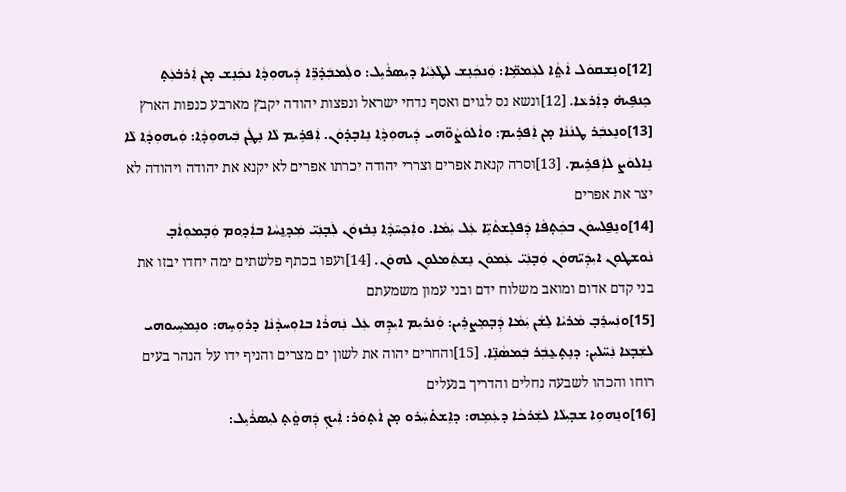[12]ܘܢܸܫܩܘܿܠ ܐܵܬ̤ܵܐ ܠܥܲܡܡܹ̈ܐ: ܘܲܢܟܲܢܸܫ ܠܛܵܥܲܝܵܐ ܕܝܼܣܪܵܝܹܠ: ܘܠܲܡܒܲܕ̇ܪܹ̈ܐ ܕܲܝܗܘܼܕ݂ܵܐ ܢܟܲܢܸܫ ܡ̣ܢ ܐܲܪܒ̇ܥܲܬ̣ ܟܸܢܦܹܝܗ̇ ܕܐܲܪܥܵܐ. [12]ונשא נס לגוים ואסף נדחי ישראל ונפצות יהודה יקבץ מארבע כנפות הארץ
[13]ܘܢܸܥܒܲܪ ܛܢܵܢܵܐ ܡ̣ܢ ܐܲܦܪܹܝܡ: ܘܐܵܠܘܿܨܵܘ̈ܗܝ ܕܲܝܗܘܼܕ݂ܵܐ ܢܹܐܒ̣ܕ̇ܘܿܢ. ܐܲܦܪܹܝܡ ܠܵܐ ܢܸܛܲܢ ܒܲܝܗܘܼܕ݂ܵܐ: ܘܲܝܗܘܼܕ݂ܵܐ ܠܵܐ ܢܹܐܠܘܿܨ ܠܐܲܦܪܹܝܡ. [13]וסרה קנאת אפרים וצררי יהודה יכרתו אפרים לא יקנא את יהודה ויהודה לא יצר את אפרים
[14]ܘܢܸܦ̱ܠܚܘܿܢ ܒܟܲܬ̣ܦܵܐ ܕܲܦܠܸܫܬܵܝܹ̈ܐ ܥܲܠ ܝܲܡܵܐ. ܘܐܲܟ݂ܚ̄ܕ݂ܵܐ ܢܸܒ̇ܙܘܿܢ ܠܲܒ̣ܢܲܝ̈ ܡܲܕ݂ܢ̱ܚܵܐ ܒܐܲܕ݂ܘܡ ܘܲܒ̣ܡܘܼܐܵܒ̣ ܢܵܘܫܛܘܼܢ ܐܝܼܕܲܝ̈ܗܘܿܢ ܘܲܒ̣ܢܲܝ̈ ܥܲܡܘܿܢ ܢܸܫܬܲܡܠܘܼܢ ܠܗܘܿܢ. [14]ועפו בכתף פלשתים ימה יחדו יבזו את בני קדם אדום ומואב משלוח ידם ובני עמון משמעתם
[15]ܘܢܲܚܪܸܒ̣ ܡܵܪܝܵܐ ܠܸܫܵܢ ܝܲܡܵܐ ܕܲܒ̣ܡܸܨܪܹܝܢ: ܘܲܢܪܝܼܡ ܐܝܼܕܹܗ ܥܲܠ ܢܲܗܪܵܐ ܒܐܘܼܚܕܵܢܵܐ ܕܪܘܼܚܹܗ: ܘܢܸܡܚܹܝܘܗܝ ܠܫܲܒ̣ܥܵܐ ܢܲܚ̈ܠܝܼܢ: ܕܢܸܬ̣ܥ̱ܒܲܪ ܒܲܡܣܵܢܹ̈ܐ. [15]והחרים יהוה את לשון ים מצרים והניף ידו על הנהר בעים רוחו והכהו לשבעה נחלים והדריך בנעלים
[16]ܘܢܸܗܘܹܐ ܫܒ̣ܝܼܠܵܐ ܠܫܲܪܟܵܐ ܕܥܲܡܹܗ: ܕܐܸܫܬ̇ܚܲܪܘ ܡ̣ܢ ܐܵܬ̣ܘܿܪ: ܐܲܝܟ݂ ܕܲܗܘ̤ܵܬ̣ ܠܝܼܣܪܵܝܹܠ: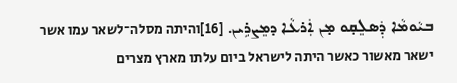ܒܝܵܘܡܵܐ ܕܲܣܠܸܩ̣ܘ ܡ̣ܢ ܐܲܪܥܵܐ ܕܡܸܨܪܹܝܢ. [16]והיתה מסלה־לשאר עמו אשר ישאר מאשור כאשר היתה לישראל ביום עלתו מארץ מצרים